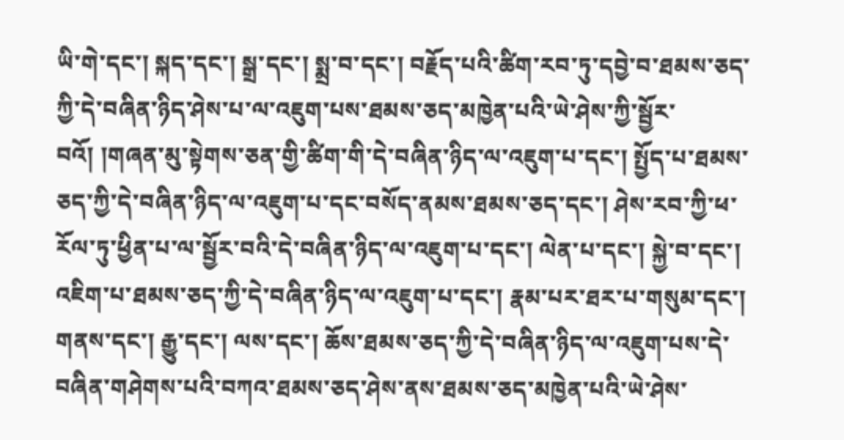ཡི་གེ་དང་། སྐད་དང་། སྒྲ་དང་། སྨྲ་བ་དང་། བརྗོད་པའི་ཚིག་རབ་ཏུ་དབྱེ་བ་ཐམས་ཅད་ཀྱི་དེ་བཞིན་ཉིད་ཤེས་པ་ལ་འཇུག་པས་ཐམས་ཅད་མཁྱེན་པའི་ཡེ་ཤེས་ཀྱི་སྦྱོར་བའོ། །གཞན་མུ་སྟེགས་ཅན་གྱི་ཚིག་གི་དེ་བཞིན་ཉིད་ལ་འཇུག་པ་དང་། སྤྱོད་པ་ཐམས་ཅད་ཀྱི་དེ་བཞིན་ཉིད་ལ་འཇུག་པ་དང་བསོད་ནམས་ཐམས་ཅད་དང་། ཤེས་རབ་ཀྱི་ཕ་རོལ་ཏུ་ཕྱིན་པ་ལ་སྦྱོར་བའི་དེ་བཞིན་ཉིད་ལ་འཇུག་པ་དང་། ལེན་པ་དང་། སྐྱེ་བ་དང་། འཇིག་པ་ཐམས་ཅད་ཀྱི་དེ་བཞིན་ཉིད་ལ་འཇུག་པ་དང་། རྣམ་པར་ཐར་པ་གསུམ་དང་། གནས་དང་། རྒྱུ་དང་། ལས་དང་། ཆོས་ཐམས་ཅད་ཀྱི་དེ་བཞིན་ཉིད་ལ་འཇུག་པས་དེ་བཞིན་གཤེགས་པའི་བཀའ་ཐམས་ཅད་ཤེས་ནས་ཐམས་ཅད་མཁྱེན་པའི་ཡེ་ཤེས་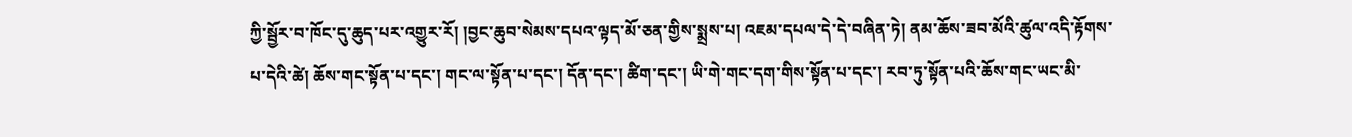ཀྱི་སྦྱོར་བ་ཁོང་དུ་ཆུད་པར་འགྱུར་རོ། །བྱང་ཆུབ་སེམས་དཔའ་ལྟད་མོ་ཅན་གྱིས་སྨྲས་པ། འཇམ་དཔལ་དེ་དེ་བཞིན་ཏེ། ནམ་ཆོས་ཟབ་མོའི་ཚུལ་འདི་རྟོགས་པ་དེའི་ཚེ། ཆོས་གང་སྟོན་པ་དང་། གང་ལ་སྟོན་པ་དང་། དོན་དང་། ཚིག་དང་། ཡི་གེ་གང་དག་གིས་སྟོན་པ་དང་། རབ་ཏུ་སྟོན་པའི་ཆོས་གང་ཡང་མི་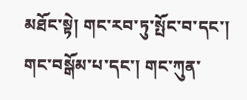མཐོང་སྟེ། གང་རབ་ཏུ་སྤོང་བ་དང་། གང་བསྒོམ་པ་དང་། གང་ཀུན་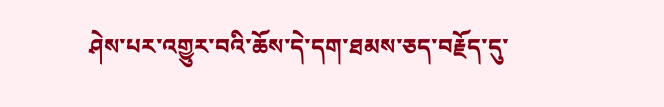ཤེས་པར་འགྱུར་བའི་ཆོས་དེ་དག་ཐམས་ཅད་བརྗོད་དུ་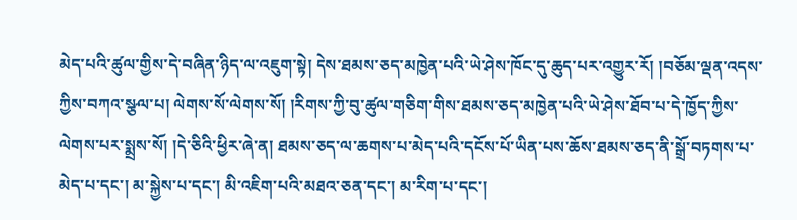མེད་པའི་ཚུལ་གྱིས་དེ་བཞིན་ཉིད་ལ་འཇུག་སྟེ། དེས་ཐམས་ཅད་མཁྱེན་པའི་ཡེ་ཤེས་ཁོང་དུ་ཆུད་པར་འགྱུར་རོ། །བཅོམ་ལྡན་འདས་ཀྱིས་བཀའ་སྩལ་པ། ལེགས་སོ་ལེགས་སོ། །རིགས་ཀྱི་བུ་ཚུལ་གཅིག་གིས་ཐམས་ཅད་མཁྱེན་པའི་ཡེ་ཤེས་ཐོབ་པ་དེ་ཁྱོད་ཀྱིས་ལེགས་པར་སྨྲས་སོ། །དེ་ཅིའི་ཕྱིར་ཞེ་ན། ཐམས་ཅད་ལ་ཆགས་པ་མེད་པའི་དངོས་པོ་ཡིན་པས་ཆོས་ཐམས་ཅད་ནི་སྒྲོ་བཏགས་པ་མེད་པ་དང་། མ་སྐྱེས་པ་དང་། མི་འཇིག་པའི་མཐའ་ཅན་དང་། མ་རིག་པ་དང་།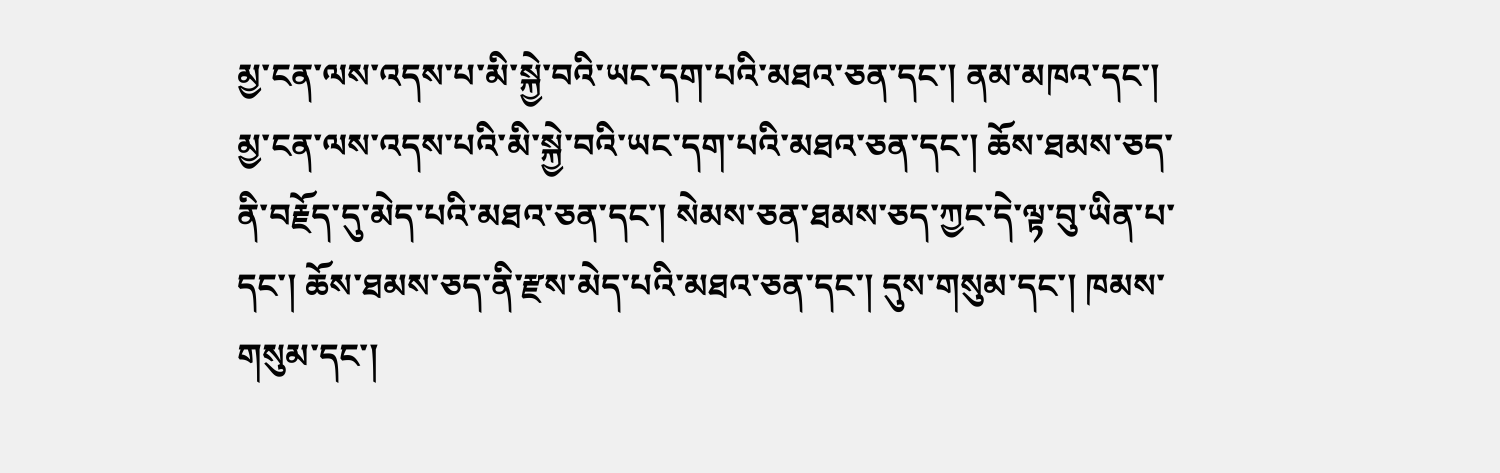མྱ་ངན་ལས་འདས་པ་མི་སྐྱེ་བའི་ཡང་དག་པའི་མཐའ་ཅན་དང་། ནམ་མཁའ་དང་། མྱ་ངན་ལས་འདས་པའི་མི་སྐྱེ་བའི་ཡང་དག་པའི་མཐའ་ཅན་དང་། ཆོས་ཐམས་ཅད་ནི་བརྗོད་དུ་མེད་པའི་མཐའ་ཅན་དང་། སེམས་ཅན་ཐམས་ཅད་ཀྱང་དེ་ལྟ་བུ་ཡིན་པ་དང་། ཆོས་ཐམས་ཅད་ནི་རྫས་མེད་པའི་མཐའ་ཅན་དང་། དུས་གསུམ་དང་། ཁམས་གསུམ་དང་།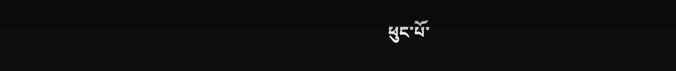ཕུང་པོ་